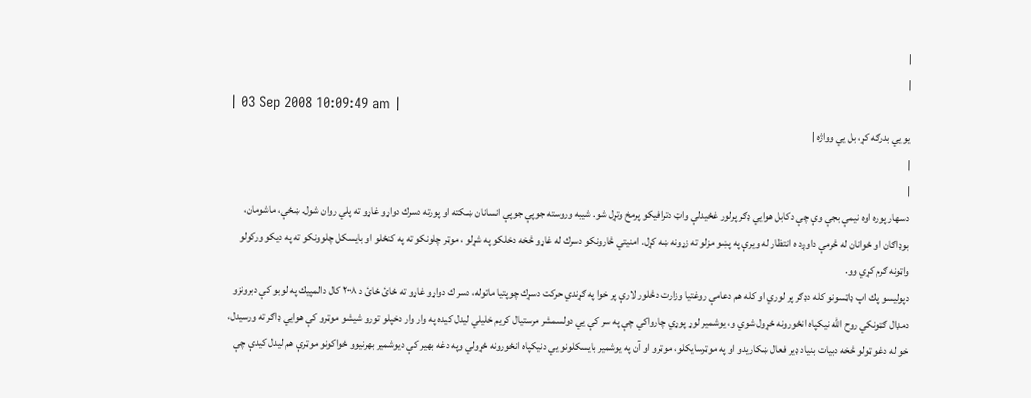|
|
| 03 Sep 2008 10:09:49 am |
يو يي بدرګه كړ، بل يي وواژه |
|
|
دسهار پوره اوه نيمې بجې وې چې دكابل هوايي ډګر پرلور غځيدلې واټ دترافيكو پرمخ وتړل شو. شيبه وروسته جوپې جوپې انسانان ښـكته او پورته دسرك دواړو غاړو ته پلي روان شول. ښځې، ماشومان، بوډاګان او ځوانان له څرمې داوږد ه انتظار له ويرې په پښو مزلو ته زړونه ښه كړل. امنيتي څارونكو دسرك له غاړو څخه دخلكو په شړلو ، موټر چلونكو ته په كنځلو او بايسكل چلوونكو ته په ديكو وركولو واټونه ګرم كړي وو.
دپوليسو پك اپ ډاټسونو كله دډګر پر لوري او كله هم دعامې روغتيا وزارت دڅلور لارې پر خوا په ګړندي حركت دسړك چوپتيا ماتوله، دسر ك دواړو غاړو ته ځائ ځائ د ۲۰۰۸ كال دالمپيك په لوبو كې دبرونزو دمډال ګټونكي روح الله نيكپاه انځورونه ځړول شوي و، يوشمير لوړ پوړي چارواكي چې په سر كې يي دولسمشر مرستيال كريم خليلي ليدل كيده په وار وار دخپلو تورو شيشو موټرو كې هوايي ډاګر ته ورسيدل، خو له دغو ټولو څخه دبيات بنياد ډير فعال ښكاريدو او په موټرسايكلو، موټرو او آن په يوشمير بايسكلونو يي دنيكپاه انځورونه ځړولي وپه دغه بهير كې ديوشمير بهرنيوو ځواكونو موټرې هم ليدل كيدې چې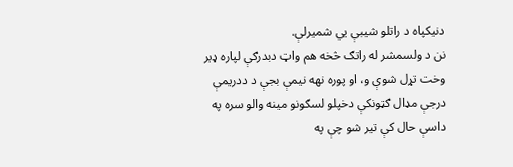دنيكپاه د راتلو شيبې يي شميرلې.
نن د ولسمشر له راتګ څخه هم واټ دبدرګې لپاره ډير وخت تړل شوې و، او پوره نهه نيمې بجې د ددريمې درجې مډال ګټونكې دخپلو لسګونو مينه والو سره په داسې حال كې تير شو چې په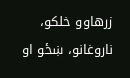زرهاوو خلكو، ناروغانو، ښځو او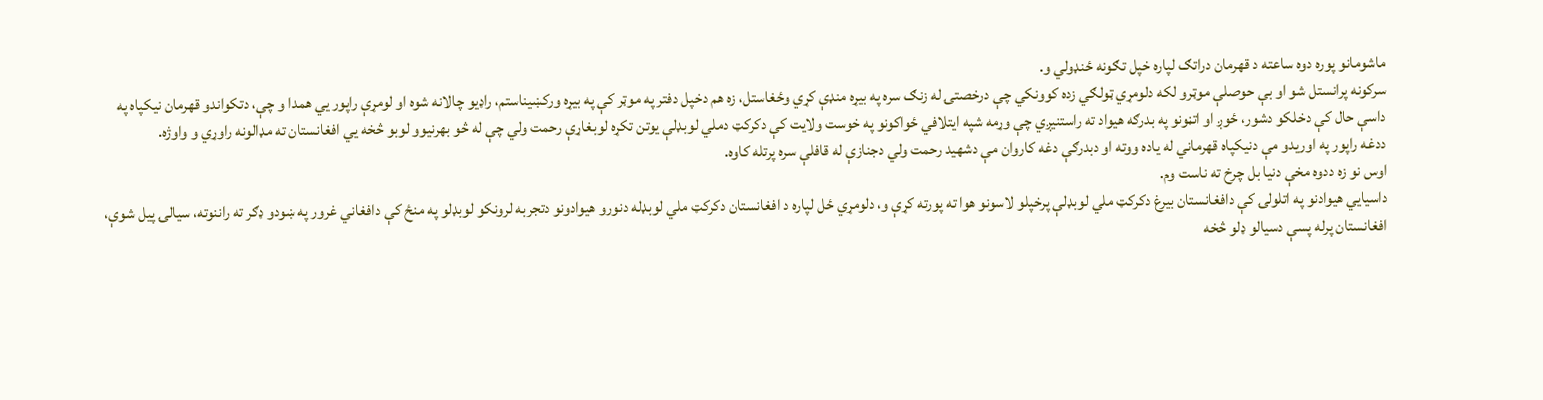ماشومانو پوره دوه ساعته د قهرمان دراتګ لپاره خپل تګونه ځنډولي و.
سركونه پرانستل شو او بې حوصلې موټرو لكه دلومړي ټولګي زده كوونكي چې درخصتۍ له زنګ سره په بيړه منډې كړي وځغاستل، زه هم دخپل دفتر په موټر كې په بيړه وركښيناستم، راډيو چالانه شوه او لومړې راپور يي همدا و چې، دتكواندو قهرمان نيكپاه په داسې حال كې دخلكو دشور، ځوږ او اتڼونو په بدرګه هيواد ته راستنيږي چې وړمه شپه ايتلافي ځواكونو په خوست ولايت كې دكركټ دملي لوبډلې يوتن تكړه لوبغاړې رحمت ولي چې له څو بهرنيوو لوبو څخه يي افغانستان ته مډالونه راوړي و واوژه.
ددغه راپور په اوريدو مې دنيكپاه قهرماني له ياده ووته او دبدرګې دغه كاروان مې دشهيد رحمت ولي دجنازې له قافلې سره پرتله كاوه.
اوس نو زه ددوه مخې دنيا بل چرخ ته ناست وم.
داسيايي هيوادنو په اتلولۍ كې دافغانستان بيرغ دكركټ ملي لوبډلې پرخپلو لاسونو هوا ته پورته كړې و، دلومړي ځل لپاره د افغانستان دكركټ ملي لوبډله دنورو هيوادونو دتجربه لرونكو لوبډلو په منځ كې دافغاني غرور په ښودو ډګر ته راننوته، سيالۍ پيل شوې، افغانستان پرله پسې دسيالو ډلو څخه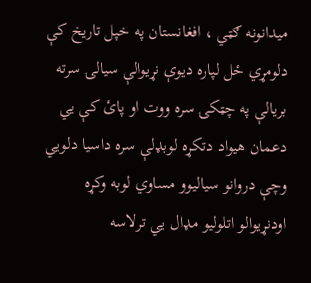ميدانونه ګټي ، افغانستان په خپل تاريخ كې دلومړي ځل لپاره ديوې نړيوالې سيالۍ سرته بريالې په چټكۍ سره ووت او پائ كې يي دعمان هيواد دتكړه لوبډلې سره داسيا دلويي وچې دروانو سياليوو مساوي لوبه وكړه اودنړيوالو اتلوليو مډال يي ترلاسه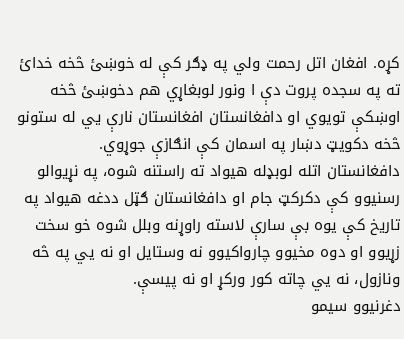كړه. افغان اتل رحمت ولي په ډګر كې له خوښئ څخه خدائ ته په سجده پروت دې ا ونور لوبغاړي هم دخوښئ څخه اوښكې تويوي او دافغانستان افغانستان نارې يي له ستونو څخه دكويټ دښار په اسمان كې انګازې جوړوي.
دافغانستان اتله لوبډله هيواد ته راستنه شوه، په نړيوالو رسنيوو كې دكركټ جام او دافغانستان ګټل ددغه هيواد په تاريخ كې يوه بې سارې لاسته راوړنه وبلل شوه خو سخت زړيوو او دوه مخيوو چارواكيوو نه وستايل او نه يي په څه ونازول، نه يي چاته كور وركړ او نه پيسې.
دغرنيوو سيمو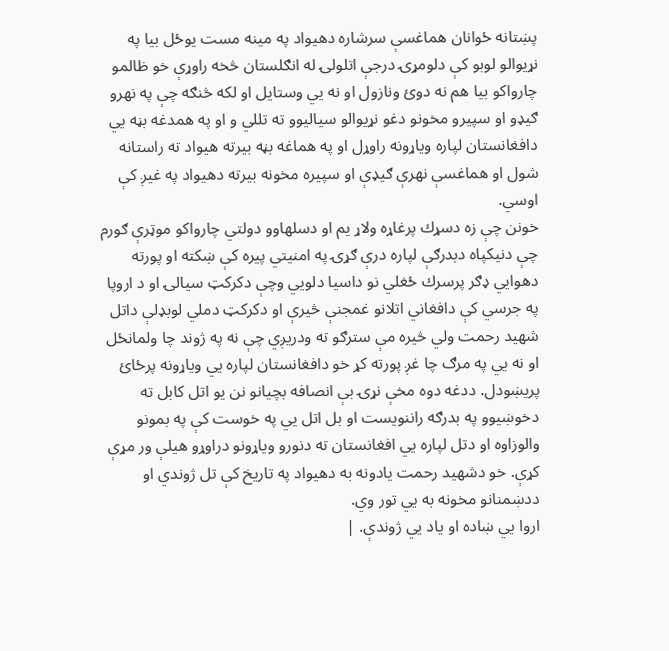پښتانه ځوانان هماغسې سرشاره دهيواد په مينه مست يوځل بيا په نړيوالو لوبو كې دلومړۍ درجې اتلولۍ له انګلستان څخه راوړې خو ظالمو چارواكو بيا هم نه دوئ ونازول او نه يي وستايل او لكه څنګه چې په نهرو ګيډو او سپيرو مخونو دغو نړيوالو سياليوو ته تللي و او په همدغه بڼه يي دافغانستان لپاره وياړونه راوړل او په هماغه بڼه بيرته هيواد ته راستانه شول او هماغسې نهرې ګيډې او سپيره مخونه بيرته دهيواد په غيږ كې اوسي.
خونن چې زه دسړك پرغاړه ولاړ يم او دسلهاوو دولتي چارواكو موټرې ګورم چې دنيكپاه دبدرګې لپاره درې ګړۍ په امنيتي پيره كې ښكته او پورته دهوايي ډګر پرسرك ځغلي نو داسيا دلويي وچې دكركټ سيالۍ او د اروپا په جرسي كې دافغاني اتلانو غمجنې څيرې او دكركټ دملي لوبډلې داتل شهيد رحمت ولي څيره مې سترګو ته ودريږي چې نه په ژوند چا ولمانځل او نه يي په مرګ چا غږ پورته كړ خو دافغانستان لپاره يي وياړونه پرځائ پريښودل. ددغه دوه مخې نړۍ بې انصافه بچيانو نن يو اتل كابل ته دخوښيوو په بدرګه راننويست او بل اتل يي په خوست كې په بمونو والوزاوه او دتل لپاره يي افغانستان ته دنورو وياړونو دراوړو هيلې ور مړې كړې. خو دشهيد رحمت يادونه به دهيواد په تاريخ كې تل ژوندي او ددښمنانو مخونه به يي تور وي.
اروا يي ښاده او ياد يي ژوندې. |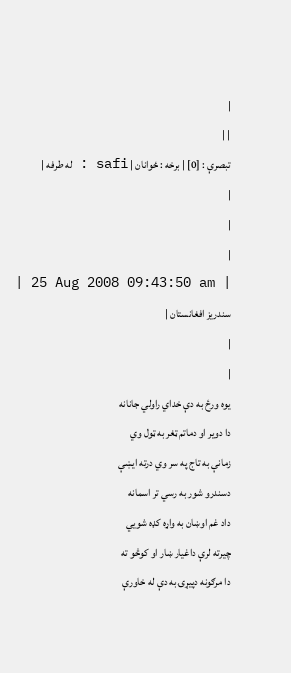|
| |
تبصرې : [0] | برخه : ځوانان | safi : له طرفه |
|
|
|
| 25 Aug 2008 09:43:50 am |
سندريز افغانستان |
|
|
يوه ورځ به دې خداي راولي جانانه
دا دوير او دماتم ټغر به ټول وي
زمانې به تاج په سر وي درته ايښې
دسندرو شور به رسي تر اسمانه
داد غم اوښان به واړه كډه شويي
چيرته لرې داغيار ښار او كوڅو ته
دا مرګونه دپيړۍ به دې له خاورې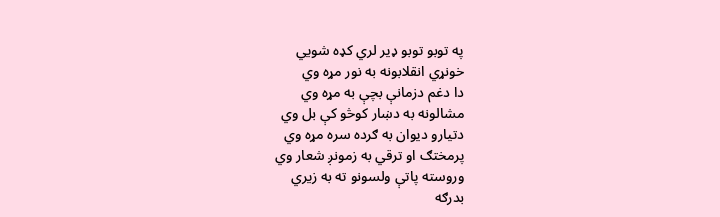په توبو توبو ډير لري كډه شويي
خونړي انقلابونه به نور مړه وي
دا دغم دزمانې بچې به مړه وي
مشالونه به دښار كوڅو كې بل وي
دتيارو ديوان به ګرده سره مړه وي
پرمختګ او ترقي به زمونږ شعار وي
وروسته پاتې ولسونو ته به زيري
بدرګه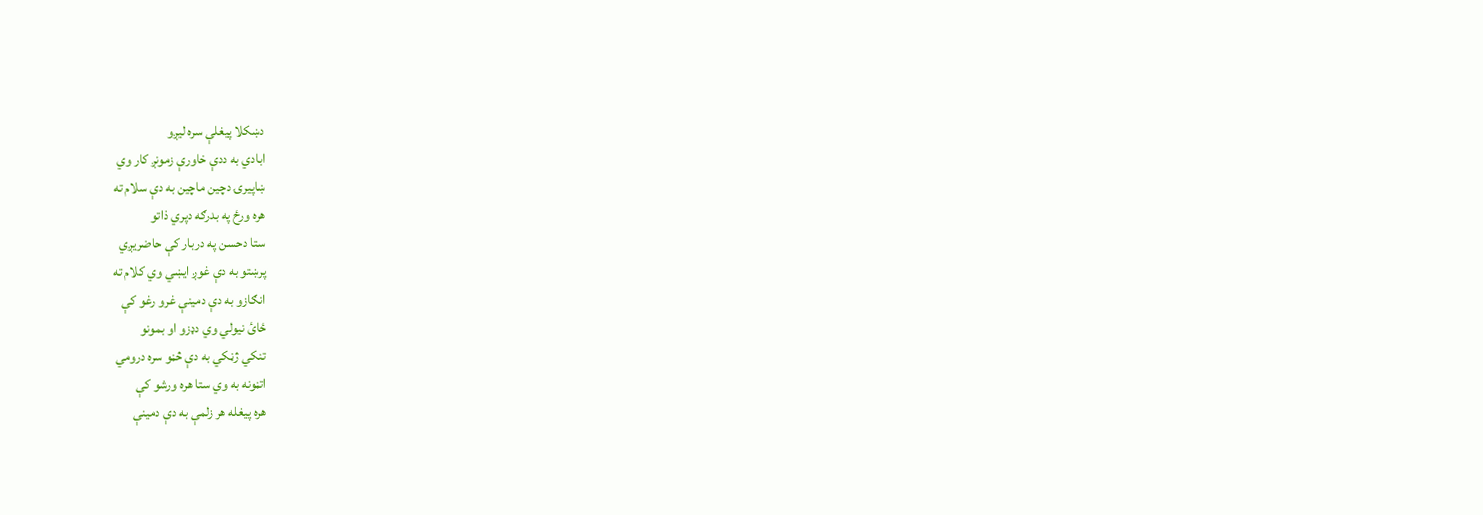دښكلا پيغلې سره ليږو
ابادي به ددې خاورې زمونږ كار وي
ښاپيرۍ دچين ماچين به دې سلام ته
هره ورځ په بدرګه دپري ذاتو
ستا دحسن په دربار كې حاضريږي
پرښتو به دې غوږ ايښي وي كلام ته
انګازو به دې دمينې غرو رغو كې
ځائ نيولي وي دډزو او بمونو
تنكي ژڼكي به دې څڼو سره درومي
اتڼونه به وي ستا هره ورشو كې
هره پيغله هر زلمې به دې دمينې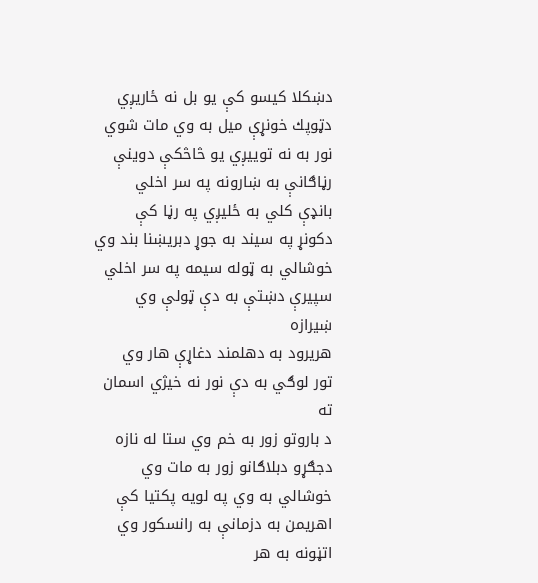دښكلا كيسو كې يو بل نه ځاريږي
دټوپك خونړې ميل به وي مات شوي
نور به نه توييږي يو څاڅكې دوينې
رڼاګانې به ښارونه په سر اخلي
بانډې كلي به ځليږي په رڼا كې
دكونړ په سيند به جوړ دبريښنا بند وي
خوشالي به ټوله سيمه په سر اخلي
سپيرې دښتې به دې ټولې وي ښيرازه
هريرود به دهلمند دغاړې هار وي
تور لوګي به دې نور نه خيژي اسمان ته
د باروتو زور به خم وي ستا له نازه
دجګړو دبلاګانو زور به مات وي
خوشالي به وي په لويه پكتيا كې
اهريمن به دزمانې به رانسكور وي
اتڼونه به هر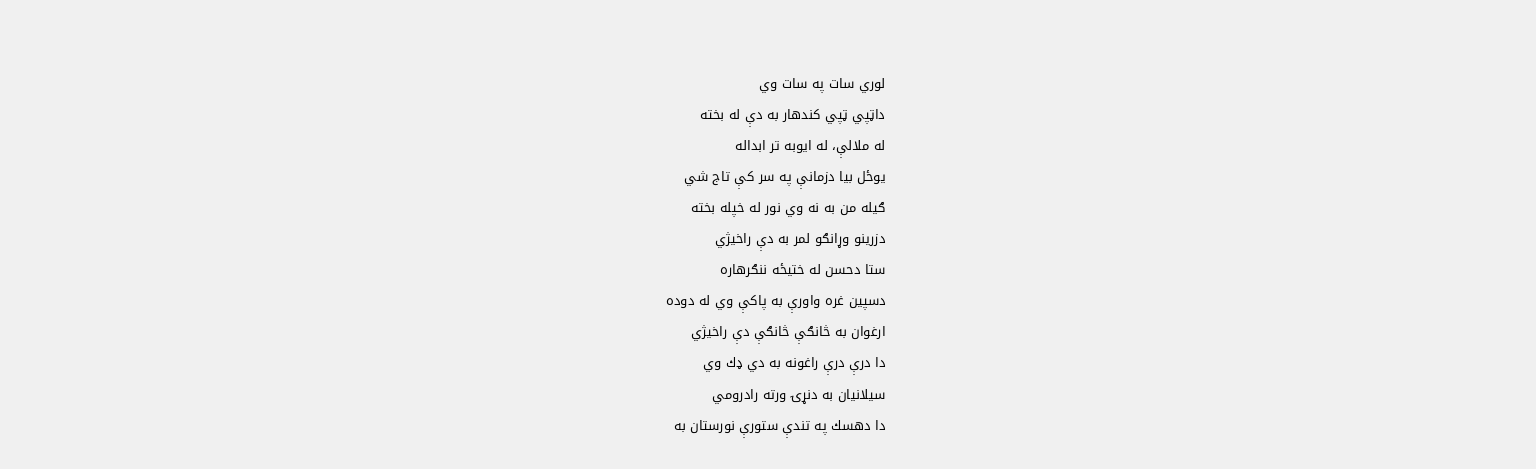لوري سات په سات وي
داټپي ټپي كندهار به دې له بخته
له ملالې، له ايوبه تر ابداله
يوځل بيا دزمانې په سر كې تاج شي
ګيله من به نه وي نور له خپله بخته
دزرينو وړانګو لمر به دې راخيژي
ستا دحسن له ختيځه ننګرهاره
دسپين غره واورې به پاكې وي له دوده
ارغوان به څانګې څانګې دې راخيژي
دا درې درې راغونه به دي ډك وي
سيلانيان به دنړۍ ورته رادرومي
دا دهسك په تندې ستورې نورستان به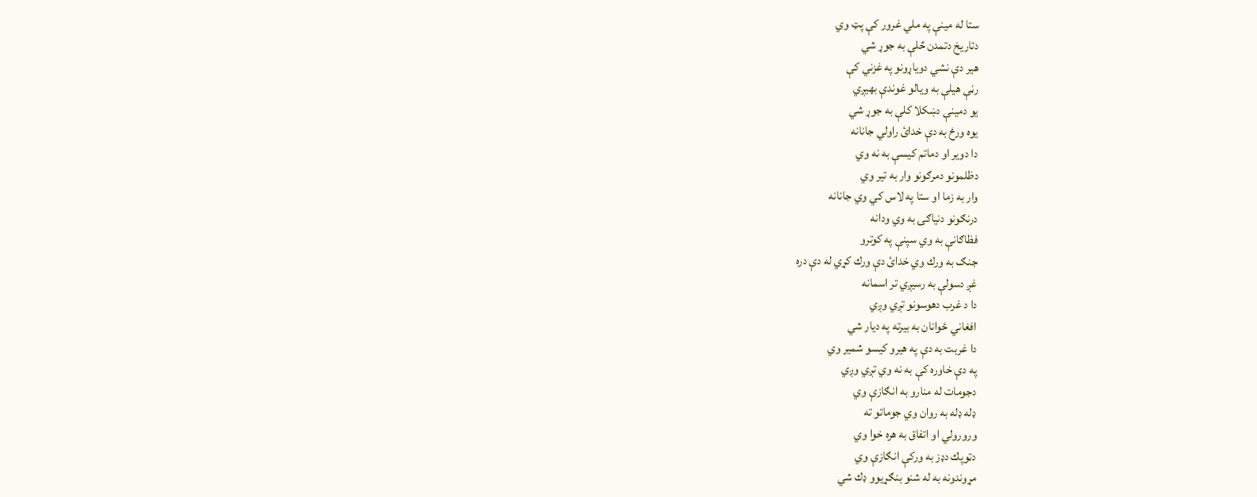ستا له مينې په ملي غرور كې پټ وي
دتاريخ دتمدن څلې به جوړ شي
هير دې نشي دوياړونو په غزني كې
رڼې هيلې به ويالو غوندې بهيږي
يو دمينې دښكلا كلې به جوړ شي
يوه ورځ به دې خدائ راولي جانانه
دا دوير او دماتم كيسې به نه وي
دظلمونو دمرګونو وار به تير وي
وار به زما او ستا په لاس كي وي جانانه
درنګونو دنياګۍ به وي ودانه
فظاګانې به وي سپنې په كوترو
جنګ به ورك وي خدائ دې ورك كړي له دې دره
غږ دسولې به رسيږي تر اسمانه
دا د غرب دهوسونو تږي وږي
افغاني ځوانان به بيرته په ديار شي
دا غربت به دې په هيرو كيسو شمير وي
په دې خاوره كې به نه وي تږي وږي
دجومات له منارو به انګازې وي
ډله ډله به روان وي جوماتو ته
ورورولي او اتفاق به هره خوا وي
دټوپك دډز به وركې انګازې وي
مړوندونه به له شنو بنګړيوو ډك شي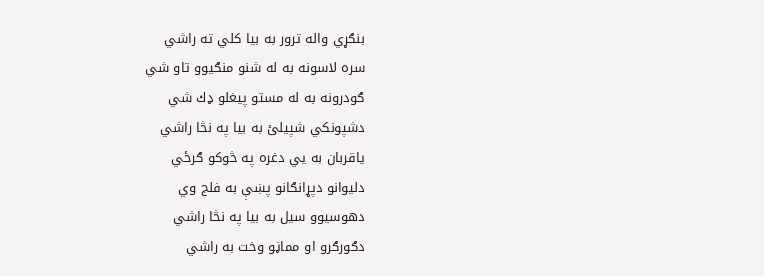بنګړي واله ترور به بيا كلي ته راشي
سره لاسونه به له شنو منګيوو تاو شي
ګودرونه به له مستو پيغلو ډك شي
دشپونكي شپيلئ به بيا په نڅا راشي
ياقربان به يي دغره په څوكو ګرځي
دليوانو دپړانګانو پښې به فلج وي
دهوسيوو سيل به بيا په نڅا راشي
دګورګرو او مماڼو وخت به راشي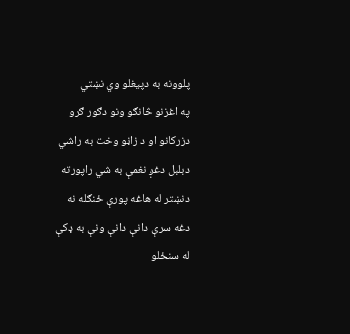پلوونه به دپيغلو وي نښتي
په اغزنو څانګو ونو دګور ګرو
دزركانو او د زاڼو وخت به راشي
دبلبل دغږ نغمې به شي راپورته
دنښتر له هاغه پورې ځنګله نه
دغه سرې دانې دانې ونې به ډكې
له سنځلو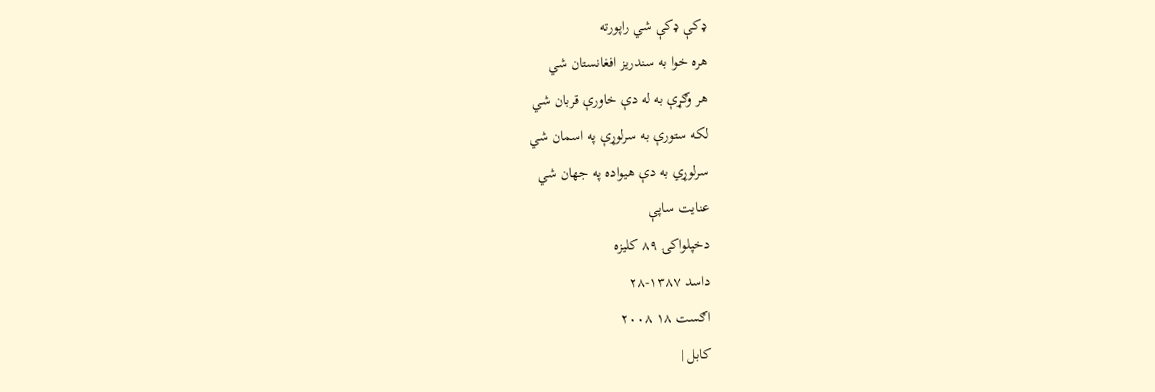ډكې ډكې شي راپورته
هره خوا به سندريز افغانستان شي
هر وګړې به له دې خاورې قربان شي
لكه ستورې به سرلوړې په اسمان شي
سرلوړي به دې هيواده په جهان شي
عنايت ساپې
دخپلواكۍ ۸۹ كليزه
داسد ۱۳۸۷-۲۸
اګست ۱۸ ۲۰۰۸
كابل |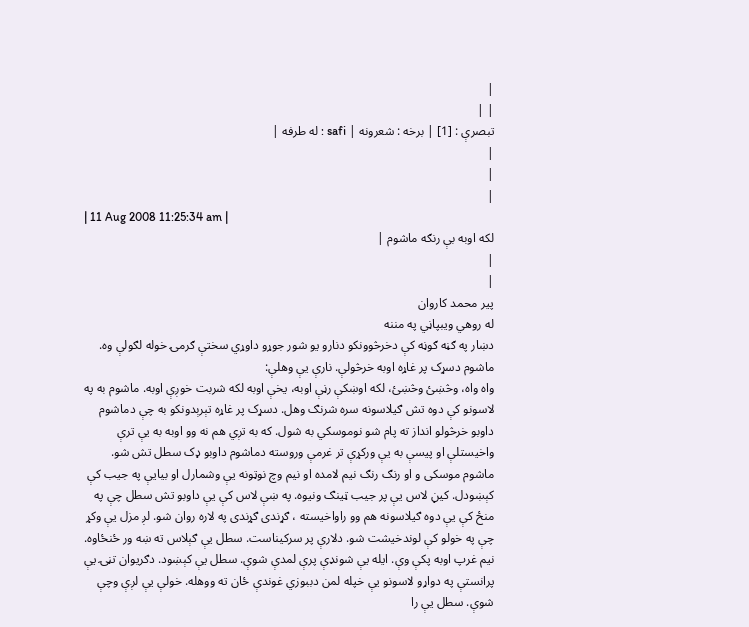|
| |
تبصرې : [1] | برخه : شعرونه | safi : له طرفه |
|
|
|
| 11 Aug 2008 11:25:34 am |
لکه اوبه بې رنګه ماشوم |
|
|
پیر محمد کاروان
له روهي ويبپاڼي په مننه
دښار په ګڼه ګوڼه کې دخرڅوونکو دنارو يو شور جوړو داوړي سختې ګرمۍ خوله لګولې وه. ماشوم دسړک پر غاړه اوبه خرڅولې. نارې يې وهلې:
واه واه، وڅښئ وڅښئ، لکه اوښکې رڼې اوبه، يخې اوبه لکه شربت خوږې اوبه. ماشوم به په لاسونو کې دوه تش ګیلاسونه سره شرنګ وهل. دسړک پر غاړه تېرېدونکو به چې دماشوم داوبو خرڅولو انداز ته پام شو نوموسکي به شول. که به تږي هم نه وو اوبه به یې ترې واخيستلې او پيسې به يې ورکړې تر غرمې وروسته دماشوم داوبو ډک سطل تش شو. ماشوم موسکى و او رنګ رنګ نيم لامده او نيم وچ نوټونه يې وشمارل او بيايې په جيب کې کېښودل. کيڼ لاس يې پر جيب ټينګ ونيوه. په ښې لاس کې يې داوبو تش سطل چې په منځ کې يې دوه ګیلاسونه هم وو راواخيسته ، ګړندى ګړندى په لاره روان شو. لږ مزل يې وکړ چې په خولو کې لوندخيشت شو. دلارې پر سرکيناست. سطل يې ګېلاس ته ښه ور ځنځاوه. نيم غرپ اوبه پکې وې. ايله يې شونډې پرې لمدې شوې. سطل يې کېښود. دګريوان تڼۍ يې پرانستې په دواړو لاسونو يې خپله لمن دببوزي غوندې ځان ته ووهله. خولې يې لږې وچې شوې. سطل يې را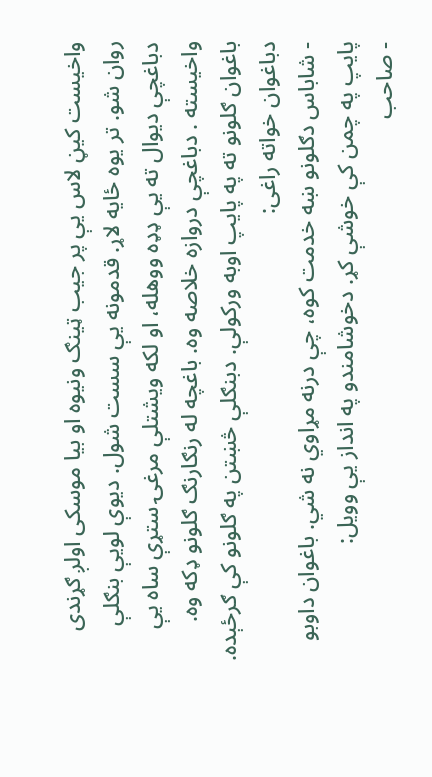واخيست کيڼ لاس يې پر جيب ټينګ ونيوه او بيا موسکى اولږ ګړندى روان شو. تر يوه ځايه لاړ. قدمونه يې سست شول. ديوې لويې بنګلې دباغچې ديوال ته يې ډډه ووهله، او لکه ويشتلې مرغۍ ستړې ساه يې واخیسته . دباغچې دروازه خلاصه وه. باغچه له رنګارنګ ګلونو ډکه وه. باغوان ګلونو ته په پايپ اوبه ورکولې. دبنګلې څښتن په ګلونو کې ګرځېده. دباغوان خواته راغى:
- شاباس دګلونو ښه خدمت کوه، چې درنه مړاوي نه شي. باغوان داوبو پايپ په چمن کې خوشې کړ. دخوشامندو په انداز يې وويل:
- صاحب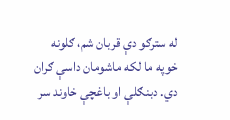له سترګو دې قربان شم، ګلونه خوپه ما لکه ماشومان داسې ګران دي. دبنګلې او باغچې خاوند سر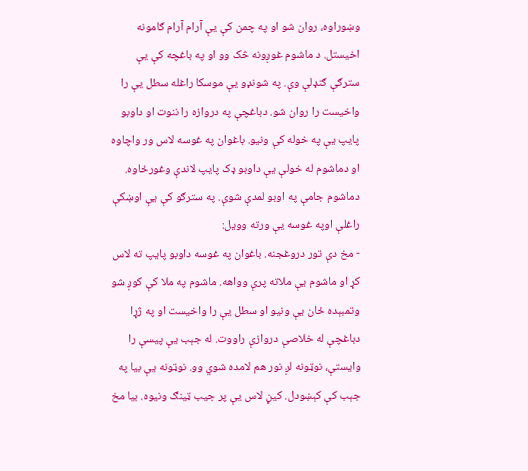وښوراوه، روان شو او په چمن کې يې آرام آرام ګامونه اخيستل. د ماشوم غوږونه څک وو او په باغچه کې يې سترګې ګنډلې وې. په شونډو يې موسکا راغله سطل يې را واخيست را روان شو. دباغچې په دروازه را ننوت او داوبو پايپ يې په خوله کې ونيو. باغوان په غوسه لاس ور واچاوه او دماشوم له خولې يې داوبو ډک پايپ لاندې وغورځاوه. دماشوم جامې په اوبو لمدې شوې. په سترګو کې يې اوښکې راغلې اوپه غوسه يې ورته وويل:
- مخ دې تور دروغجنه. باغوان په غوسه داوبو پايپ ته لاس کړ او ماشوم يې ملاته پرې وواهه. ماشوم په ملا کې کوږ شو وتمبېده ځان يې ونيو او سطل يې را واخيست او په ژړا دباغچې له خلاصې دروازې راووت. له جېب يې پيسې را وايستې، نوټونه لږ نور هم لامده شوي وو. نوټونه يې بيا په جېب کې کېښودل. کيڼ لاس يې پر جيب ټينګ ونيوه. بيا مخ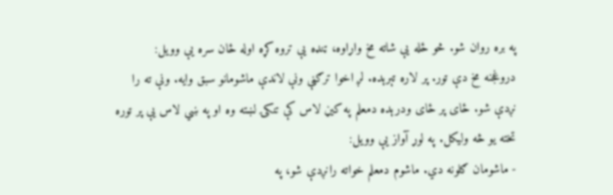په بره روان شو. څو ځله يې شاته مخ واړاوه، ټنډه يې تروه کړه اوله ځان سره يې وويل:
دروغجنه مخ دې تور. پر لاره تېرېده. لږ اخوا ترګڼې ونې لاندې ماشومانو سبق وايه. ونې ته را نږدې شو. ځاى پر ځاى ودرېده دمعلم په کيڼ لاس کې تنکۍ لښته وه او په ښي لاس يې پر توره تخته يو څه وليکل. په لوړ آواز يې وويل:
- ماشومان ګلونه دي. ماشوم دمعلم خواته رانږدې شو، په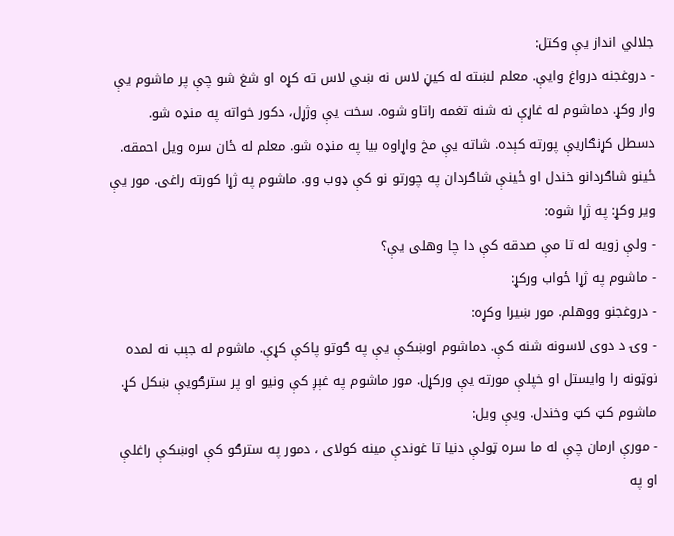جلالي انداز يې وکتل:
- دروغجنه درواغ وايې. معلم لښته له کيڼ لاس نه ښي لاس ته کړه او شغ شو چې پر ماشوم يې وار وکړ. دماشوم له غاړې نه شنه تغمه راتاو شوه. سخت يې وژړل، دکور خواته په منډه شو. دسطل کړنګاريې پورته کېده. شاته يې مخ واړاوه بيا په منډه شو. معلم له ځان سره ويل احمقه. ځينو شاګردانو خندل او ځينې شاګردان په چورتو نو کې ډوب وو. ماشوم په ژړا کورته راغى. مور يې وير وکړ: په ژړا شوه:
- ولې زويه له تا مې صدقه کې دا چا وهلى يې؟
- ماشوم په ژړا ځواب ورکړ:
- دروغجنو ووهلم. مور ښيرا وکړه:
- وۍ د دوى لاسونه شنه کې. دماشوم اوښکې يې په ګوتو پاکې کړې. ماشوم له جېب نه لمده نوټونه را وايستل او خپلې مورته يې ورکړل. مور ماشوم په غېږ کې ونيو او پر سترګويې ښکل کړ. ماشوم کټ کټ وخندل. ويې ويل:
- مورې ارمان چې له ما سره ټولې دنيا تا غوندې مينه کولاى ، دمور په سترګو کې اوښکې راغلې او په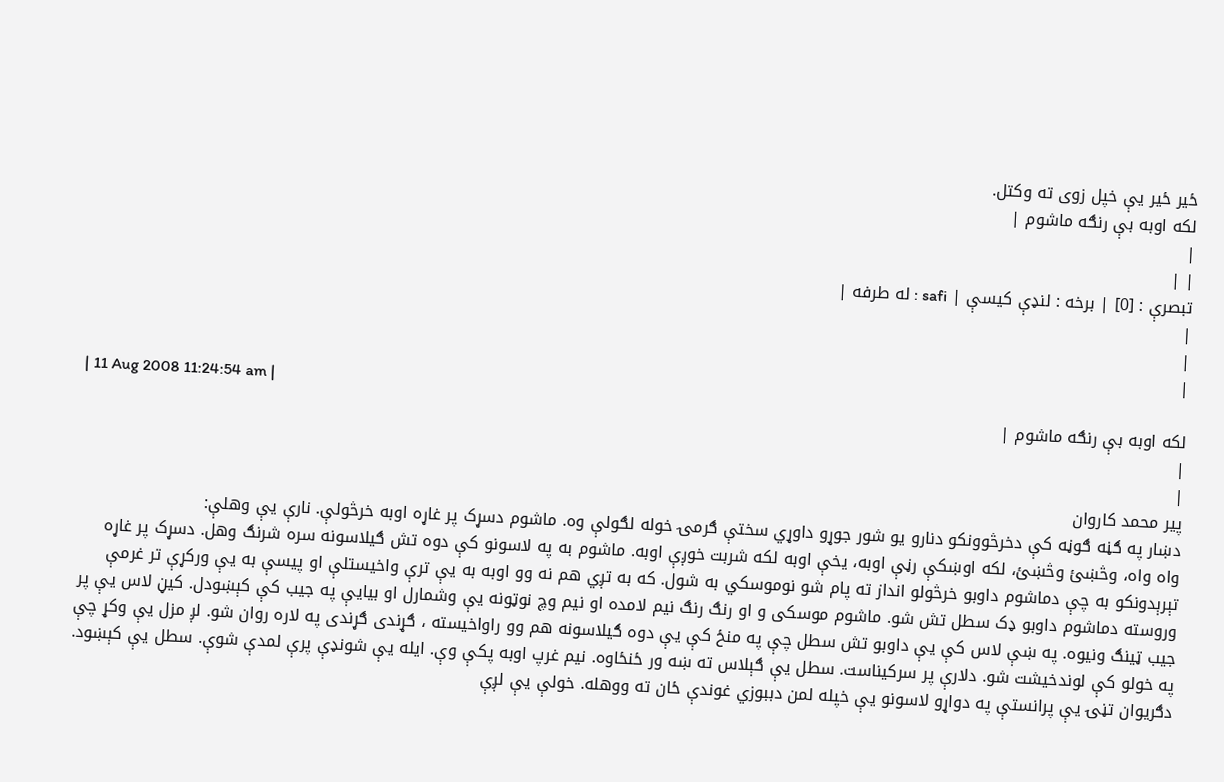ځير ځير يې خپل زوى ته وکتل.
لکه اوبه بې رنګه ماشوم |
|
| |
تبصرې : [0] | برخه : لنډې کیسې | safi : له طرفه |
|
|
|
| 11 Aug 2008 11:24:54 am |
لکه اوبه بې رنګه ماشوم |
|
|
پیر محمد کاروان
دښار په ګڼه ګوڼه کې دخرڅوونکو دنارو يو شور جوړو داوړي سختې ګرمۍ خوله لګولې وه. ماشوم دسړک پر غاړه اوبه خرڅولې. نارې يې وهلې:
واه واه، وڅښئ وڅښئ، لکه اوښکې رڼې اوبه، يخې اوبه لکه شربت خوږې اوبه. ماشوم به په لاسونو کې دوه تش ګیلاسونه سره شرنګ وهل. دسړک پر غاړه تېرېدونکو به چې دماشوم داوبو خرڅولو انداز ته پام شو نوموسکي به شول. که به تږي هم نه وو اوبه به یې ترې واخيستلې او پيسې به يې ورکړې تر غرمې وروسته دماشوم داوبو ډک سطل تش شو. ماشوم موسکى و او رنګ رنګ نيم لامده او نيم وچ نوټونه يې وشمارل او بيايې په جيب کې کېښودل. کيڼ لاس يې پر جيب ټينګ ونيوه. په ښې لاس کې يې داوبو تش سطل چې په منځ کې يې دوه ګیلاسونه هم وو راواخيسته ، ګړندى ګړندى په لاره روان شو. لږ مزل يې وکړ چې په خولو کې لوندخيشت شو. دلارې پر سرکيناست. سطل يې ګېلاس ته ښه ور ځنځاوه. نيم غرپ اوبه پکې وې. ايله يې شونډې پرې لمدې شوې. سطل يې کېښود. دګريوان تڼۍ يې پرانستې په دواړو لاسونو يې خپله لمن دببوزي غوندې ځان ته ووهله. خولې يې لږې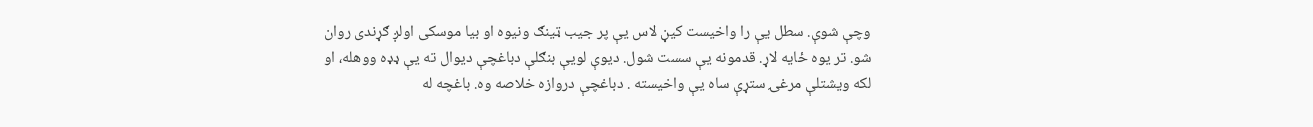وچې شوې. سطل يې را واخيست کيڼ لاس يې پر جيب ټينګ ونيوه او بيا موسکى اولږ ګړندى روان شو. تر يوه ځايه لاړ. قدمونه يې سست شول. ديوې لويې بنګلې دباغچې ديوال ته يې ډډه ووهله، او لکه ويشتلې مرغۍ ستړې ساه يې واخیسته . دباغچې دروازه خلاصه وه. باغچه له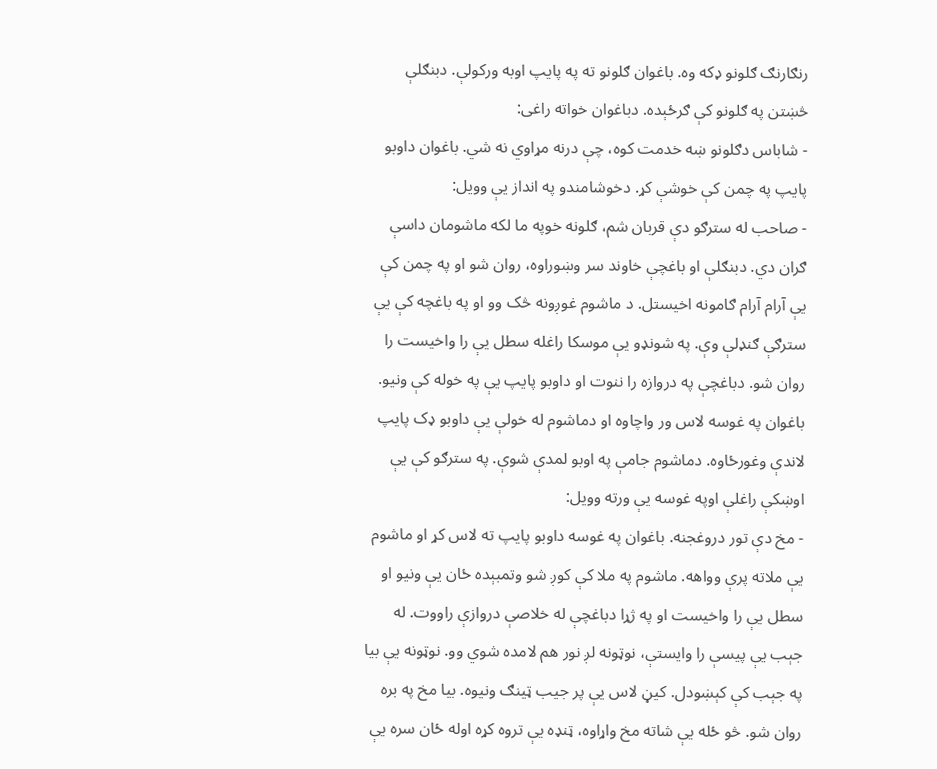رنګارنګ ګلونو ډکه وه. باغوان ګلونو ته په پايپ اوبه ورکولې. دبنګلې څښتن په ګلونو کې ګرځېده. دباغوان خواته راغى:
- شاباس دګلونو ښه خدمت کوه، چې درنه مړاوي نه شي. باغوان داوبو پايپ په چمن کې خوشې کړ. دخوشامندو په انداز يې وويل:
- صاحب له سترګو دې قربان شم، ګلونه خوپه ما لکه ماشومان داسې ګران دي. دبنګلې او باغچې خاوند سر وښوراوه، روان شو او په چمن کې يې آرام آرام ګامونه اخيستل. د ماشوم غوږونه څک وو او په باغچه کې يې سترګې ګنډلې وې. په شونډو يې موسکا راغله سطل يې را واخيست را روان شو. دباغچې په دروازه را ننوت او داوبو پايپ يې په خوله کې ونيو. باغوان په غوسه لاس ور واچاوه او دماشوم له خولې يې داوبو ډک پايپ لاندې وغورځاوه. دماشوم جامې په اوبو لمدې شوې. په سترګو کې يې اوښکې راغلې اوپه غوسه يې ورته وويل:
- مخ دې تور دروغجنه. باغوان په غوسه داوبو پايپ ته لاس کړ او ماشوم يې ملاته پرې وواهه. ماشوم په ملا کې کوږ شو وتمبېده ځان يې ونيو او سطل يې را واخيست او په ژړا دباغچې له خلاصې دروازې راووت. له جېب يې پيسې را وايستې، نوټونه لږ نور هم لامده شوي وو. نوټونه يې بيا په جېب کې کېښودل. کيڼ لاس يې پر جيب ټينګ ونيوه. بيا مخ په بره روان شو. څو ځله يې شاته مخ واړاوه، ټنډه يې تروه کړه اوله ځان سره يې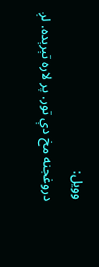وويل:
دروغجنه مخ دې تور. پر لاره تېرېده. لږ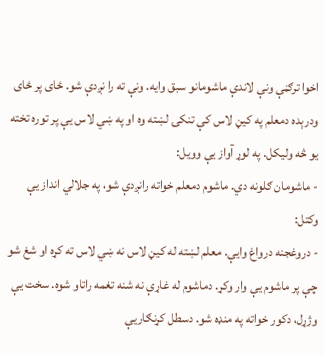اخوا ترګڼې ونې لاندې ماشومانو سبق وايه. ونې ته را نږدې شو. ځاى پر ځاى ودرېده دمعلم په کيڼ لاس کې تنکۍ لښته وه او په ښي لاس يې پر توره تخته يو څه وليکل. په لوړ آواز يې وويل:
- ماشومان ګلونه دي. ماشوم دمعلم خواته رانږدې شو، په جلالي انداز يې وکتل:
- دروغجنه درواغ وايې. معلم لښته له کيڼ لاس نه ښي لاس ته کړه او شغ شو چې پر ماشوم يې وار وکړ. دماشوم له غاړې نه شنه تغمه راتاو شوه. سخت يې وژړل، دکور خواته په منډه شو. دسطل کړنګاريې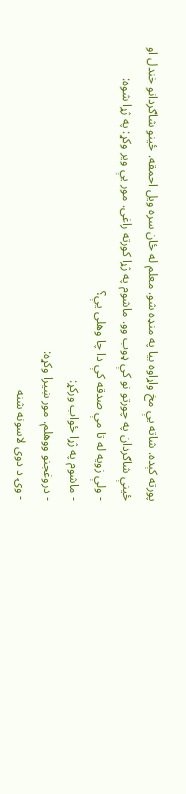پورته کېده. شاته يې مخ واړاوه بيا په منډه شو. معلم له ځان سره ويل احمقه. ځينو شاګردانو خندل او ځينې شاګردان په چورتو نو کې ډوب وو. ماشوم په ژړا کورته راغى. مور يې وير وکړ: په ژړا شوه:
- ولې زويه له تا مې صدقه کې دا چا وهلى يې؟
- ماشوم په ژړا ځواب ورکړ:
- دروغجنو ووهلم. مور ښيرا وکړه:
- وۍ د دوى لاسونه شنه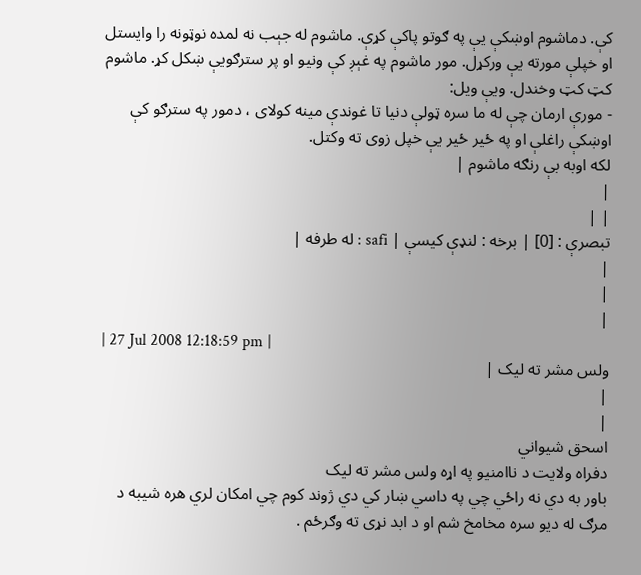کې. دماشوم اوښکې يې په ګوتو پاکې کړې. ماشوم له جېب نه لمده نوټونه را وايستل او خپلې مورته يې ورکړل. مور ماشوم په غېږ کې ونيو او پر سترګويې ښکل کړ. ماشوم کټ کټ وخندل. ويې ويل:
- مورې ارمان چې له ما سره ټولې دنيا تا غوندې مينه کولاى ، دمور په سترګو کې اوښکې راغلې او په ځير ځير يې خپل زوى ته وکتل.
لکه اوبه بې رنګه ماشوم |
|
| |
تبصرې : [0] | برخه : لنډې کیسې | safi : له طرفه |
|
|
|
| 27 Jul 2008 12:18:59 pm |
ولس مشر ته لیک |
|
|
اسحق شيواني
دفراه ولایت د ناامنیو په اړه ولس مشر ته لیک
باور به دي نه راځي چي په داسي ښار کي دي ژوند کوم چي امکان لري هره شیبه د مرګ له دیو سره مخامخ شم او د ابد نړی ته وګرځم .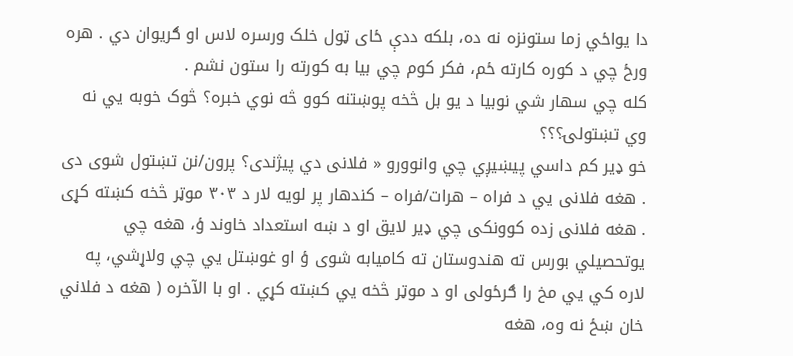دا یواځي زما ستونزه نه ده، بلکه ددې ځای ټول خلک ورسره لاس او ګریوان دي . هره ورځ چي د کوره کارته ځم، فکر کوم چي بیا به کورته را ستون نشم .
کله چي سهار شي نوبیا د یو بل څخه پوښتنه کوو څه نوي خبره؟ څوک خوبه يي نه وي تښتولۍ؟؟؟
خو ډیر کم داسي پیښیږي چي وانوورو « فلانی دي پیژندی؟ پرون/نن تښتول شوی دی . هغه فلانی يي د فراه – هرات/فراه – کندهار پر لویه لار د ۳۰۳ موټر څخه کښته کړی . هغه فلانی زده کوونکی چي ډیر لایق او د ښه استعداد خاوند ؤ، هغه چي یوتحصیلي بورس ته هندوستان ته کامیابه شوی ؤ او غوښتل يي چي ولاړشي، په لاره کي يي مخ را ګرځولی او د موټر څخه يي کښته کړي . او با الآخره ( هغه د فلاني خان ښځ نه وه، هغه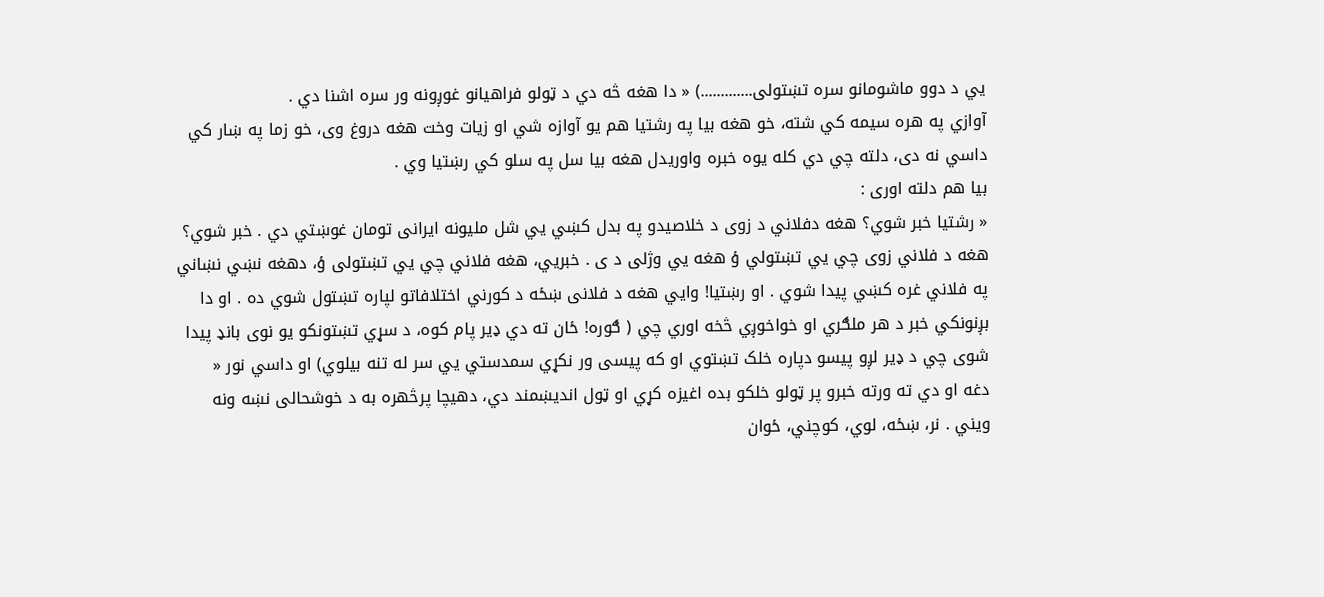يي د دوو ماشومانو سره تښتولی.............) « دا هغه څه دي د ټولو فراهیانو غوږونه ور سره اشنا دي .
آوازي په هره سیمه کي شته، خو هغه بیا په رشتیا هم یو آوازه شي او زیات وخت هغه دروغ وی، خو زما په ښار کي داسي نه دی، دلته چي دي کله یوه خبره واوریدل هغه بیا سل په سلو کي رښتیا وي .
بیا هم دلته اوری :
« رشتیا خبر شوي؟ هغه دفلاني د زوی د خلاصیدو په بدل کښي يي شل ملیونه ایرانی تومان غوښتي دي . خبر شوي؟ هغه د فلاني زوی چي يي تښتولي ؤ هغه يي وژلی د ی . خبريي، هغه فلاني چي يي تښتولی ؤ، دهغه نښي نښاني په فلاني غره کښي پیدا شوي . او رښتیا! وايي هغه د فلانی ښځه د کورني اختلافاتو لپاره تښتول شوي ده . او دا بږنونکي خبر د هر ملګري او خواخوږي څخه اوري چي ( ګوره! ځان ته دي ډیر پام کوه، د سړي تښتونکو یو نوی بانډ پیدا شوی چي د ډیر لږو پیسو دپاره خلک تښتوي او که پیسی ور نکړي سمدستي يي سر له تنه بیلوي) او داسي نور «
دغه او دي ته ورته خبرو پر ټولو خلکو بده اغیزه کړي او ټول انديښمند دي، دهیچا پرڅهره به د خوشحالی نښه ونه ویني . نر، ښځه، لوي، کوچني، ځوان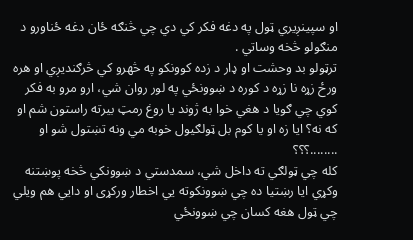او سپینږیري ټول په دغه فکر کي دي چي څنګه ځان دغه ځناورو د منګولو څخه وساتي .
ترټولو بد وحشت او ډار د زده کوونکو په څهرو کي څرګندیږي او هره ورځ زړه نا زړه د کوره د ښوونځي په لور روان شي، ارو مرو به فکر کوي چي ګویا د هغي خوا به ژوند یا روغ رمټ بیرته راستون شم او که نه؟ ایا زه او یا کوم بل ټولګیول خوبه مي ونه تښتول شو او ........؟؟؟
کله چي ټولګي ته داخل شي، سمدستي د ښوونکي څخه پوښتنه وکړي ایا رښتیا ده چي ښوونکوته يي اخطار ورکړی او دايي هم ویلي چي ټول هغه کسان چي ښوونځي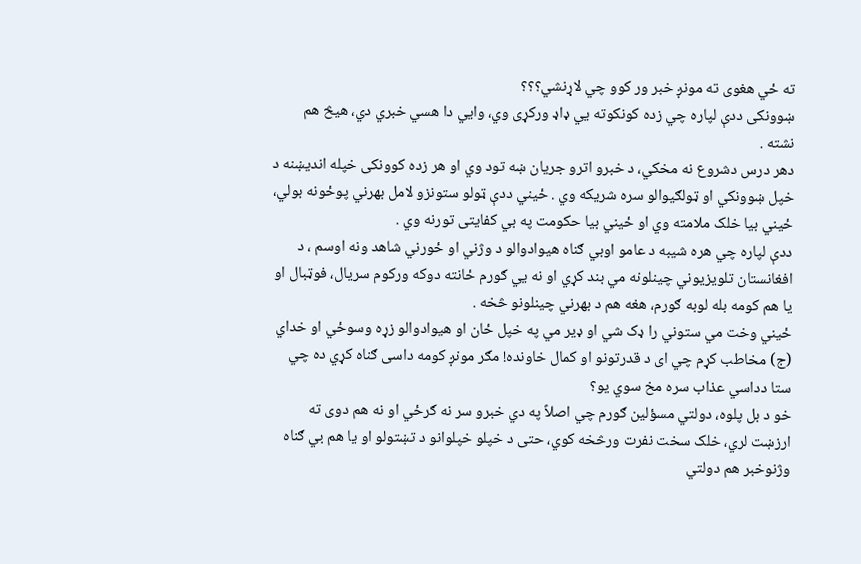ته ځي هغوی ته مونږ خبر ور کوو چي لاړنشي؟؟؟
ښوونکی ددې لپاره چي زده کونکوته يي ډاډ ورکړی وي، وايي دا هسي خبري دي، هیڅ هم نشته .
دهر درس دشروع نه مخکي، د خبرو اترو جریان ښه تود وي او هر زده کوونکی خپله انديښنه د خپل ښوونکي او ټولګیوالو سره شریکه وي . ځیني ددې ټولو ستونزو لامل بهرني پوځونه بولي، ځیني بیا خلک ملامته وي او ځیني بیا حکومت په بي کفایتی تورنه وي .
ددې لپاره چي هره شیبه د عامو اوبي ګناه هیوادوالو د وژني او ځورني شاهد ونه اوسم ، د افغانستان تلویزیوني چینلونه مي بند کړي او نه يي ګورم ځانته دوکه ورکوم سریال، فوټبال او یا هم کومه بله لوبه ګورم، هغه هم د بهرني چینلونو څخه .
ځیني وخت مي ستوني را ډک شي او ډیر مي په خپل ځان او هیوادوالو زړه وسوځي او خداي (ج) مخاطب کړم چي ای د قدرتونو او کمال خاونده! مګر مونږ کومه داسی ګناه کړي ده چي ستا دداسي عذاب سره مخ سوي یو؟
خو د بل پلوه، دولتي مسؤلین ګورم چي اصلاً په دي خبرو سر نه ګرځي او نه هم دوی ته ارزښت لري، خلک سخت نفرت ورڅخه کوي، حتی د خپلو خپلوانو د تښتولو او یا هم بي ګناه وژنوخبر هم دولتي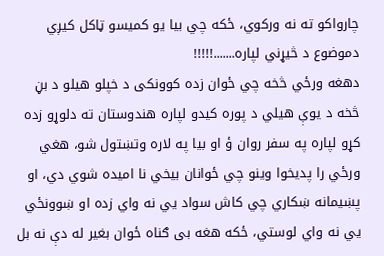چارواکو ته نه ورکوي، ځکه چي بیا یو کمیسو ټاکل کیږي دموضوع د څیړني لپاره.......!!!!!
دهغه ورځي څخه چي ځوان زده کوونکی د خپلو هیلو د بڼ څخه د یوې هیلي د پوره کیدو لپاره هندوستان ته دلوړو زده کړو لپاره په سفر روان ؤ او بیا په لاره وتښتول شو، هغي ورځي را پدیخوا وینو چي ځوانان بیخي نا امیده شوي دي، او پښیمانه ښکاري چي کاش سواد يي نه واي زده او ښوونځي يي نه واي لوستي، ځکه هغه بی ګناه ځوان بغیر له دې نه بل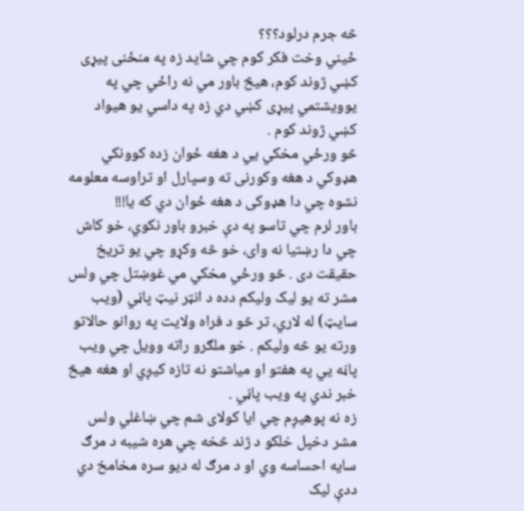څه جرم درلود؟؟؟
ځیني وخت فکر کوم چي شاید زه په منځنی پیړی کښي ژوند کوم، هیڅ باور مي نه راځي چي په یوویشتمي پیړی کښي دي زه په داسي یو هیواد کښي ژوند کوم .
څو ورځي مخکي يي د هغه ځوان زده کوونکي هډوکي د هغه وکورنی ته وسپارل او تراوسه معلومه نشوه چي دا هډوکی د هغه ځوان دي که یا!!!
باور لرم چي تاسو په دې خبرو باور نکوي، خو کاش چي دا رښتیا نه وای، خو څه وکړو چي یو تریخ حقیقت دی . څو ورځي مخکي مي غوښتل چي ولس مشر ته یو لیک ولیکم دده د انټر نيټ پاڼي (ویب سایټ) له لاري، تر څو د فراه ولایت په روانو حالاتو ورته یو څه ولیکم . خو ملګرو راته وویل چي ویب پاڼه يي په هفتو او میاشتو نه تازه کیږي او هغه هیڅ خبر ندي په ویب پاڼي .
زه نه پوهیږم چي ایا کولای شم چي ښاغلي ولس مشر دخپل خلکو د ژند څخه چي هره شیبه د مرګ سایه احساسه وي او د مرګ له دیو سره مخامخ دي ددې لیک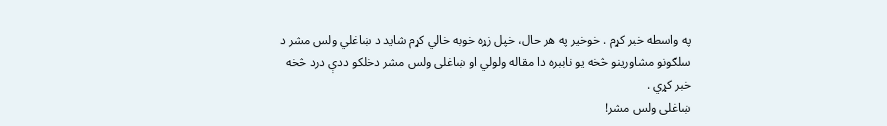په واسطه خبر کړم . خوخیر په هر حال، خپل زړه خوبه خالي کړم شاید د ښاغلي ولس مشر د سلګونو مشاورینو څخه یو ناببره دا مقاله ولولي او ښاغلی ولس مشر دخلکو ددې درد څخه خبر کړي .
ښاغلی ولس مشر!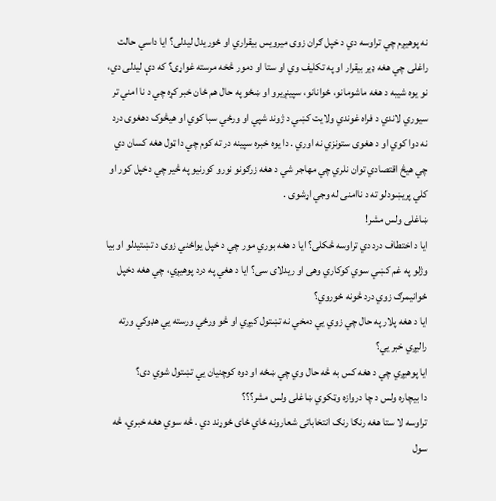نه پوهیږم چي تراوسه دي د خپل ګران زوی میرویس بیقراري او ځوریدل لیدلی؟ ایا داسي حالت راغلی چي هغه ډیر بیقرار او په تکلیف وي او ستا او دمور څخه مرسته غواړی؟ که دې لیدلی دي، نو یوه شیبه د هغه ماشومانو، ځوانانو، سپینږیرو او ښځو په حال هم ځان خبر کړه چي د نا امني تر سیوري لاندي د فراه غوندي ولایت کښي د ژوند شپي او ورځي سبا کوي او هیڅوک دهغوی درد نه دوا کوي او د هغوی ستونزي نه اوري . دا یوه خبره سپینه در ته کوم چي دا ټول هغه کسان دي چي هیڅ اقتصادي توان نلري چي مهاجر شي د هغه زرګونو نورو کورنیو په څیر چي دخپل کور او کلي پريښودلو ته د ناامنی له وجي اړشوی .
ښاغلی ولس مشر!
ایا د اختطاف درد دي تراوسه څکلی؟ ایا د هغه بوري مور چي د خپل یواځني زوی د تښتیدلو او بیا وژلو په غم کښي سوي کوکاري وهی او ریدلای سی؟ ایا د هغي په درد پوهیږي، چي هغه دخپل ځوانیمرګ زوي درد څونه ځوروي؟
ایا د هغه پلار په حال چي زوي يي دمخي نه تښتول کیږي او څو ورځي ورسته يي هډوکي ورته رالیږي خبر یي؟
ایا پوهیږي چي د هغه کس به څه حال وي چي ښځه او دوه کوچنیان يي تښتول شوي دی؟
دا بیچاره ولس د چا دروازه وټکوي ښاغلی ولس مشر؟؟؟
تراوسه لا ستا هغه رنګا رنګ انتخاباتی شعارونه ځاي ځای ځوړند دي . څه سوي هغه خبري، څه سول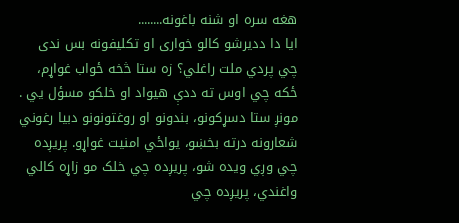هغه سره او شنه باغونه........
ایا دا ددیرشو کالو خواری او تکلیفونه بس ندی چي پردي ملت راغلي؟ زه ستا څخه ځواب غواړم، ځکه چي اوس ته ددې هیواد او خلکو مسؤل يي . مونږ ستا دسړکونو، بندونو او روغتونونو دبیا رغوني شعارونه درته بخښو، یواځي امنیت غواړو. پریږده چي وږي ویده شو، پریږده چي خلک مو زاړه کالي واغندي، پریږده چي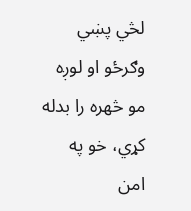لڅي پښي وګرځو او لوږه مو څهره را بدله کړي، خو په امن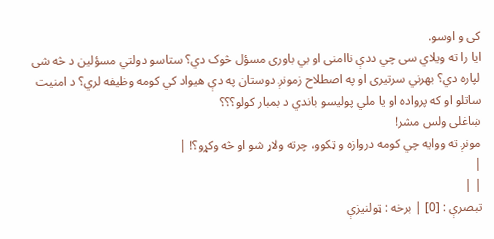کی و اوسو.
ایا را ته ویلاي سی چي ددې ناامنی او بي باوری مسؤل څوک دي؟ ستاسو دولتي مسؤلین د څه شی لپاره دي؟ بهرني سرتیری او په اصطلاح زمونږ دوستان په دې هیواد کي کومه وظیفه لري؟ د امنیت ساتلو او که پرواده او یا ملي پولیسو باندي د بمبار کولو؟؟؟
ښاغلی ولس مشر!
مونږ ته ووایه چي کومه دروازه و ټکوو، چرته ولاړ شو او څه وکړو؟! |
|
| |
تبصرې : [0] | برخه : ټولنیزې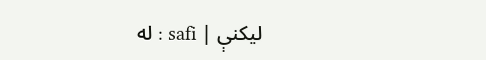لیکنې | safi : له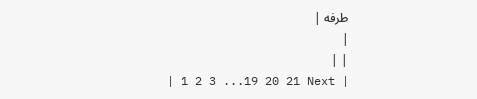طرفه |
|
| |
| 1 2 3 ...19 20 21 Next |